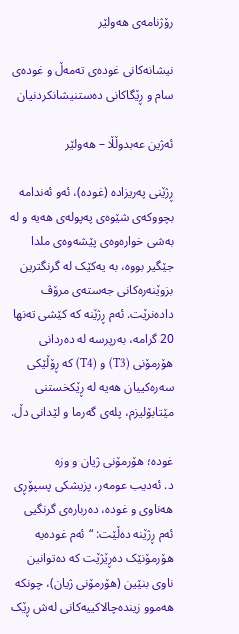رۆژنامەی ھەولێر

نیشانەکانی غودەی تەمەڵ و غودەی سام و ڕێگاکانی دەستنیشانکردنیان

ئەژین عەبدوڵڵا – هەولێر

ڕژێنی پەریزادە (غودە)، ئەو ئەندامە بچووکەی شێوەی پەپولەی هەیە و لە بەشی خوارەوەی پێشەوەی ملدا جێگیر بووە، بە یەکێک لە گرنگترین بزوێنەرەکانی جەستەی مرۆڤ دادەنرێت. ئەم ڕژێنە کە کێشی تەنها 20 گرامە، بەرپرسە لە دەردانی هۆرمۆنی (T3) و (T4) کە ڕۆڵێکی سەرەکییان هەیە لە ڕێکخستنی مێتابۆلیزم، پلەی گەرما و لێدانی دڵ.

غودە؛ هۆرمۆنی ژیان و وزە
د. ئەدیب عومەر، پزیشکی پسپۆڕی هەناوی و غودە، دەربارەی گرنگیی ئەم ڕژێنە دەڵێت: “ئەم غودەیە هۆرمۆنێک دەڕێژێت کە دەتوانین ناوی بنێین (هۆرمۆنی ژیان)، چونکە هەموو زیندەچالاکییەکانی لەش ڕێک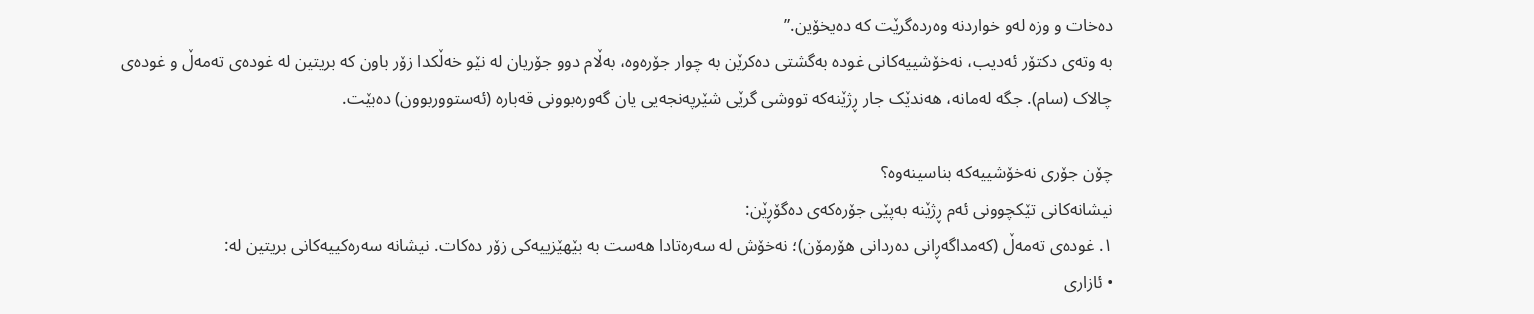دەخات و وزە لەو خواردنە وەردەگرێت کە دەیخۆین.”
بە وتەی دکتۆر ئەدیب، نەخۆشییەکانی غودە بەگشتی دەکرێن بە چوار جۆرەوە، بەڵام دوو جۆریان لە نێو خەڵکدا زۆر باون کە بریتین لە غودەی تەمەڵ و غودەی چالاک (سام). جگە لەمانە، هەندێک جار ڕژێنەکە تووشی گرێی شێرپەنجەیی یان گەورەبوونی قەبارە (ئەستووربوون) دەبێت.

چۆن جۆری نەخۆشییەکە بناسینەوە؟
نیشانەکانی تێکچوونی ئەم ڕژێنە بەپێی جۆرەکەی دەگۆڕێن:
١. غودەی تەمەڵ (کەمداگەڕانی دەردانی هۆرمۆن)؛ نەخۆش لە سەرەتادا هەست بە بێهێزییەکی زۆر دەکات. نیشانە سەرەکییەکانی بریتین لە:
• ئازاری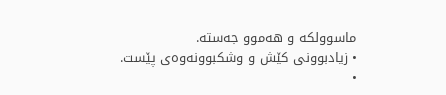ماسوولکە و هەموو جەستە.
• زیادبوونی کێش و وشکبوونەوەی پێست.
•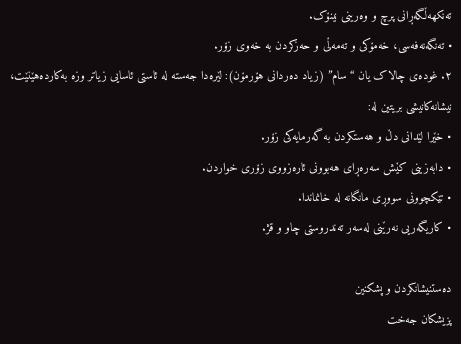تەنکهەڵگەڕانی پرچ و وەرینی نینۆک.
• تەنگەنەفەسی، خەمۆکی و تەمەڵی و حەزکردن بە خەوی زۆر.
٢. غودەی چالاک یان “سام” (زیاد دەردانی هۆرمۆن): لێرەدا جەستە لە ئاستی ئاسایی زیاتر وزە بەکاردەهێنێت، نیشانەکانیشی بریتین لە:
• خێرا لێدانی دڵ و هەستکردن بە گەرمایەکی زۆر.
• دابەزینی کێش سەرەڕای هەبوونی ئارەزووی زۆری خواردن.
• تێکچوونی سووڕی مانگانە لە خانماندا.
• کاریگەریی نەرێنی لەسەر تەندروستی چاو و قژ.

دەستنیشانکردن و پشکنین
پزیشکان جەخت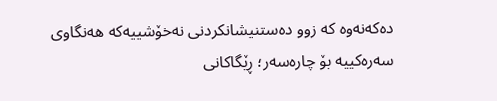دەکەنەوە کە زوو دەستنیشانکردنی نەخۆشییەکە هەنگاوی سەرەکییە بۆ چارەسەر؛ ڕێگاکانی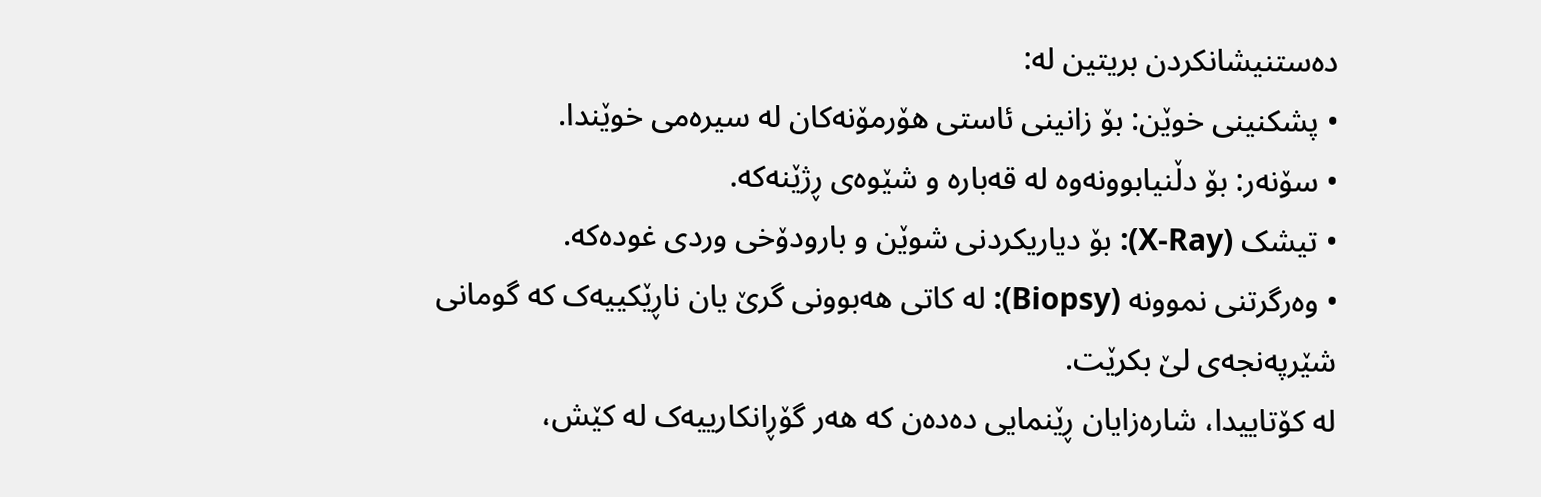دەستنیشانکردن بریتین لە:
• پشکنینی خوێن: بۆ زانینی ئاستی هۆرمۆنەکان لە سیرەمی خوێندا.
• سۆنەر: بۆ دڵنیابوونەوە لە قەبارە و شێوەی ڕژێنەکە.
• تیشک (X-Ray): بۆ دیاریکردنی شوێن و بارودۆخی وردی غودەکە.
• وەرگرتنی نموونە (Biopsy): لە کاتی هەبوونی گرێ یان ناڕێکییەک کە گومانی شێرپەنجەی لێ بکرێت.
لە کۆتاییدا، شارەزایان ڕێنمایی دەدەن کە هەر گۆڕانکارییەک لە کێش،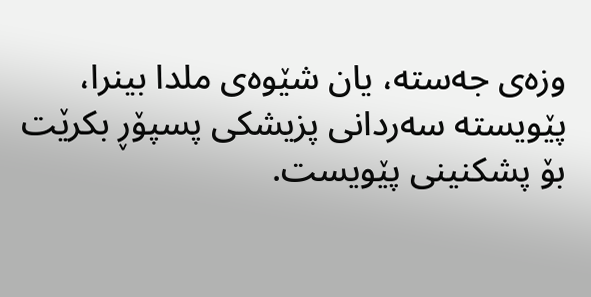وزەی جەستە، یان شێوەی ملدا بینرا، پێویستە سەردانی پزیشکی پسپۆڕ بکرێت بۆ پشکنینی پێویست.